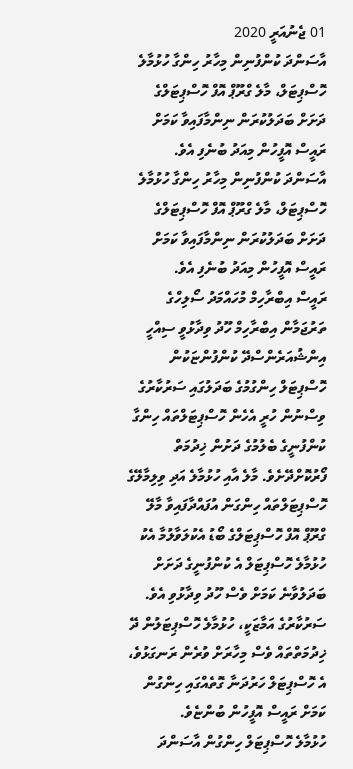01 ޖެނުއަރީ 2020
އާސަންދަ ކުންފުނިން މިހާރު ހިންގާ ހުޅުމާލެ ހޮސްޕިޓަލް، މާލެ ގްރޫޕް އޮފް ހޮސްޕިޓަލްގެ ދަށަށް ބަދަލުކުރަން ނިންމާފައިވާ ކަމަށް ރައީސް އޮފީހުން މިއަދު ބުނެފި އެވެ.
އާސަންދަ ކުންފުނިން މިހާރު ހިންގާ ހުޅުމާލެ ހޮސްޕިޓަލް، މާލެ ގްރޫޕް އޮފް ހޮސްޕިޓަލްގެ ދަށަށް ބަދަލުކުރަން ނިންމާފައިވާ ކަމަށް ރައީސް އޮފީހުން މިއަދު ބުނެފި އެވެ.
ރައީސް އިބްރާހިމް މުހައްމަދު ސޯލިހްގެ ތަރުޖަމާން އިބްރާހިމް ހޫދު ވިދާޅުވީ ސިއްހީ އިންޝުއަރެންސްދޭ ކުންފުންޏަކުން ހޮސްޕިޓަލް ހިންގުމުގެ ބަދަލުގައި ސަރުކާރުގެ ވިސްނުން ހުރީ އެހެން ހޮސްޕިޓަލްތައް ހިންގާ ކުންފުނީގެ ބެލުމުގެ ދަށުން ޚިދުމަތް ފޯރުކޮށްދޭށެވެ. މާލެ އާއި ހުޅުމާލެ އަދި ވިލިމާލޭގެ ހޮސްޕިޓަލްތައް ހިންގަން އުފައްދާފައިވާ މާލޭ ގްރޫޕް އޮފް ހޮސްޕިޓަލްގެ ބޯޑު އެކުލަވާލުމާ އެކު ހުޅުމާލެ ހޮސްޕިޓަލް އެ ކުންފުނީގެ ދަށަށް ބަދަލުވާނެ ކަމަށް ވެސް ހޫދު ވިދާޅުވި އެވެ.
ސަރުކާރުގެ އަމާޒަކީ، ހުޅުމާލެ ހޮސްޕިޓަލުން ދޭ ޚިދުމަތްތައް ވެސް މިހާރަށް ވުރެން ރަނގަޅުވެ، އެ ހޮސްޕިޓަލް ހަރުދަނާ ގޮތެއްގައި ހިންގުން ކަމަށް ރައީސް އޮފީހުން ބުންޏެވެ.
ހުޅުމާލެ ހޮސްޕިޓަލް ހިންގުން އާސަންދަ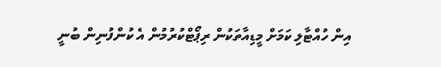އިން ހުއްޓާލި ކަމަށް މީޑިއާތަކުން ރިޕޯޓްކުރުމުން އެ ކުންފުނިން ބުނީ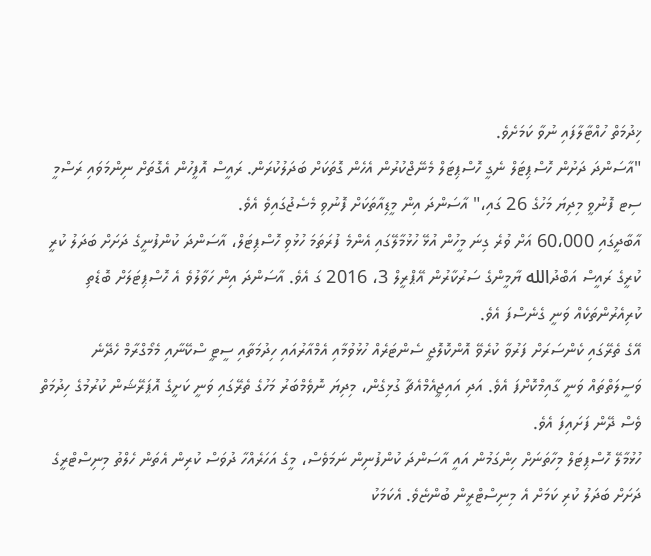ޚިދުމަތް ހުއްޓާލާފައި ނުވާ ކަމަށެވެ.
"އާސަންދަ ދަށުން ހޮސްޕިޓަލް ނެގީ ހޮސްޕިޓަލް މެނޭޖްކުރުން އެހެން ގޮތަކަށް ބަދަލުކުރަން. ރައީސް އޮފީހުން އެގޮތަށް ނިންމަވައި ރަސްމީ ސިޓ ފޮނުވީ މިދިޔަ މަހުގެ 26 ގައި،" އާސަންދަ އިން މީޑިއާތަކަށް ފޮނުވި މެސެޖުގައިވެ އެވެ.
އާބާދީގައި 60،000 އަށް ވުރެ ގިނަ މީހުން އުޅޭ ހުޅުމާލޭގައި އެންމެ ފުރަތަމަ ހުޅުވި ހޮސްޕިޓަލް، އާސަންދަ ކުންފުނީގެ ދަށަށް ބަދަލު ކުރީ ކުރީގެ ރައީސް އަބްދުالله ޔާމީންގެ ސަރުކާރުން އޭޕްރީލް 3، 2016 ގަ އެވެ. އާސަންދަ އިން ހަވާލުވެ އެ ހޮސްޕިޓަލަށް ބޮޑެތި ކުރިއެރުންތަކެއް ވަނީ ގެނެސްފަ އެވެ.
އޭގެ ތެރޭގައި ކެންސަރަށް ފަރުވާ ކުރެވޭ އޮންކޮލޮޖީ ސެންޓަރެއް ހުޅުވުމާއި އެމްއާރުއައި ހިދުމަތާއި ސީޓީ ސްކޭނާއި މެމޯގްރާމް ހެދޭނެ ވަސީލަތްތައް ވަނީ ގާއިމްކޮށްފަ އެވެ. އަދި އައިޖީއެމްއެޗާ ގުޅިގެން، މިދިޔަ ނޮވެމްބަރު މަހުގެ ތެރޭގައި ވަނީ ކަށީގެ އޮޕަރޭޝަން ކުރުމުގެ ހިދުމަތް ވެސް ދޭން ފަށައިފަ އެވެ.
ހުޅުމާލޭ ހޮސްޕިޓަލް މިހާތަނަށް ހިންގަމުން އައީ އާސަންދަ ކުންފުނިން ނަމަވެސް، މީގެ އަހަރެއްހާ ދުވަސް ކުރިން އެތަން ހެލްތު މިނިސްޓްރީގެ ދަށަށް ބަދަލު ކުރި ކަމަށް އެ މިނިސްޓްރީން ބުންޏެވެ. އެކަމަކު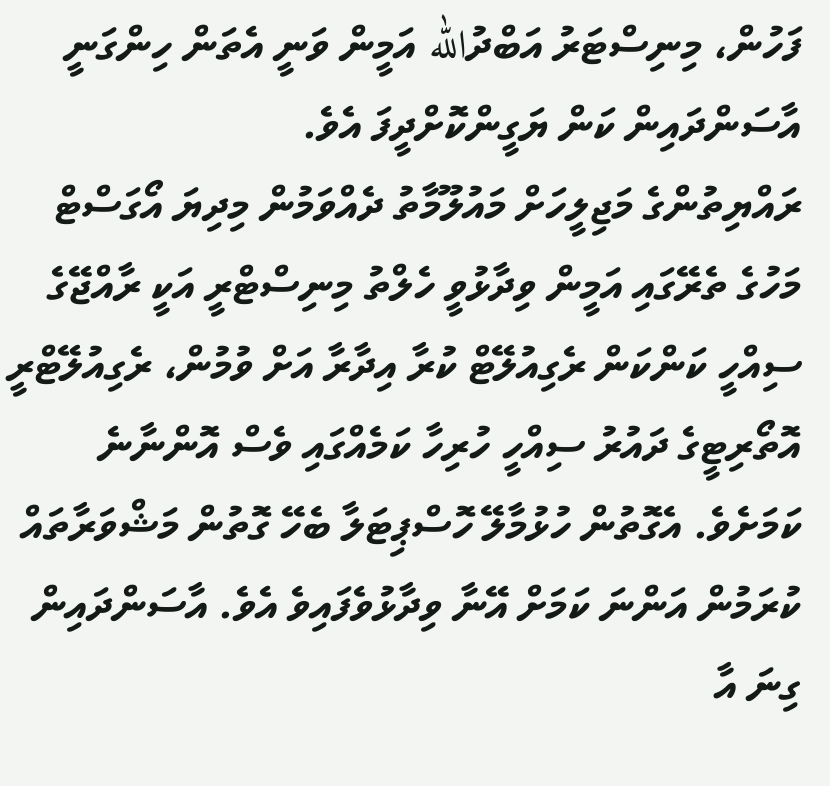ފަހުން، މިނިސްޓަރު އަބްދުالله އަމީން ވަނީ އެތަން ހިންގަނީ އާސަންދައިން ކަން ޔަގީންކޮށްދީފަ އެވެ.
ރައްޔިތުންގެ މަޖިލީހަށް މައުލޫމާތު ދެއްވަމުން މިދިޔަ އޯގަސްޓް މަހުގެ ތެރޭގައި އަމީން ވިދާޅުވީ ހެލްތު މިނިސްޓްރީ އަކީ ރާއްޖޭގެ ސިއްހީ ކަންކަން ރެގިއުލޭޓް ކުރާ އިދާރާ އަށް ވުމުން، ރެގިއުލޭޓްރީ އޮތޯރިޓީގެ ދައުރު ސިއްހީ ހުރިހާ ކަމެއްގައި ވެސް އޮންނާނެ ކަމަށެވެ. އެގޮތުން ހުޅުމާލޭ ހޮސްޕިޓަލާ ބެހޭ ގޮތުން މަޝްވަރާތައް ކުރަމުން އަންނަ ކަމަށް އޭނާ ވިދާޅުވެފައިވެ އެވެ. އާސަންދައިން ގިނަ އާ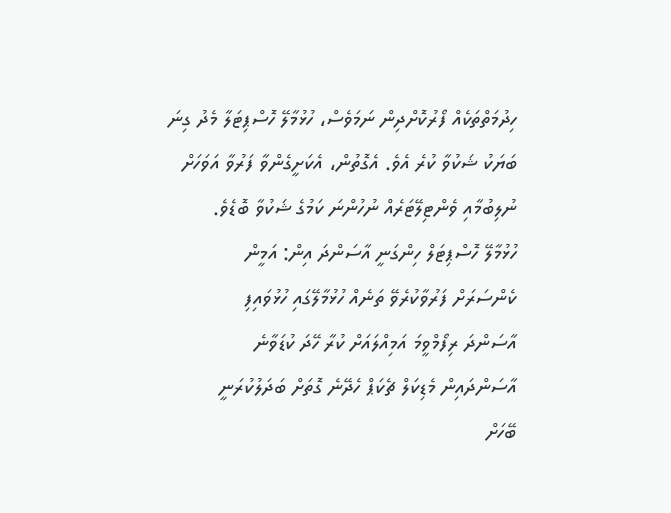ހިދުމަތްތަކެއް ފޯރުކޮށްދިން ނަމަވެސް، ހުޅުމާލޭ ހޮސްޕިޓަލާ މެދު ގިނަ ބަޔަކު ޝަކުވާ ކުރެ އެވެ. އެގޮތުން، އެކަށީގެންވާ ފަރުވާ އަވަހަށް ނުލިބުމާއި ވެންޓިލޭޓަރެއް ނުހުންނަ ކަމުގެ ޝަކުވާ ބޮޑެވެ.
ހުޅުމާލޭ ހޮސްޕިޓަލް ހިންގަނީ އާސަންދަ އިން: އަމީން
ކެންސަރަށް ފަރުވާކުރެވޭ ތަނެއް ހުޅުމާލޭގައި ހުޅުވައިފި
އާސަންދަ ރިފޯމްވީމަ އަމިއްލައަށް ކުރާ ހޭދަ ކުޑަވާނެ
އާސަންދައިން މެޑިކަލް ޗެކަޕް ހެދޭނެ ގޮތަށް ބަދަލުކުރަނީ
ބޭހަށް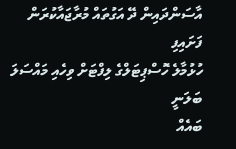އާސަންދައިން ދޭ އަގުތައް މުރާޖައާކުރަން ފަށައިފި
ހުޅުމާލެ ހޮސްޕިޓަލްގެ ލިފްޓަށް ވިހެއި މައްސަލަ ބަލަނީ
ބައެއް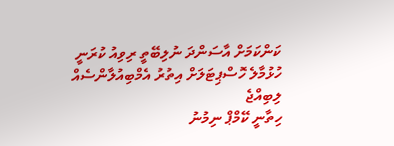ކަންކަމަށް އާސަންދަ ނުލިބޭތީ ރިވިއު ކުރަނީ
ހުޅުމާލެ ހޮސްޕިޓަލަށް އިތުރު އެމްބިއުލާންސެއް ލިބިއްޖެ
ހިތާނީ ކޭމްޕް ނިމުނު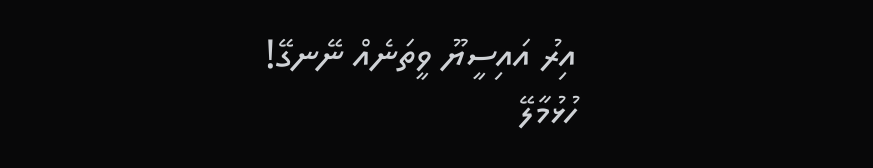އިރު އައިސީޔޫ ވީތަނެއް ނޭނގޭ!
ހުޅުމާލޭ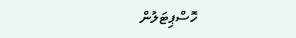ހޮސްޕިޓަލުން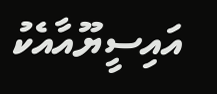އައިސީޔޫއާއެކު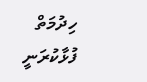ހިދުމަތް ފުޅާކުރަނީ